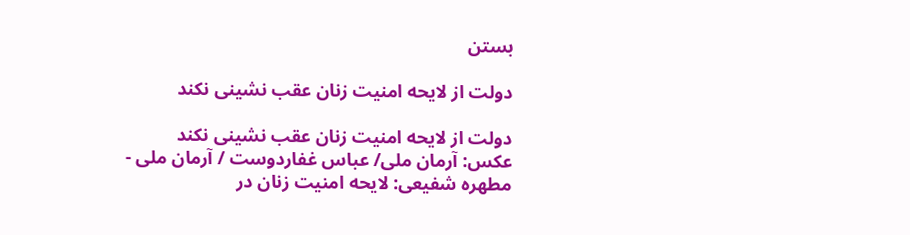بستن

دولت از لایحه امنیت زنان عقب نشینی نکند

دولت از لایحه امنیت زنان عقب نشینی نکند
عکس: آرمان ملی/ عباس غفاردوست / آرمان ملی - مطهره شفیعی: لایحه امنیت زنان در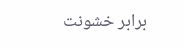برابر خشونت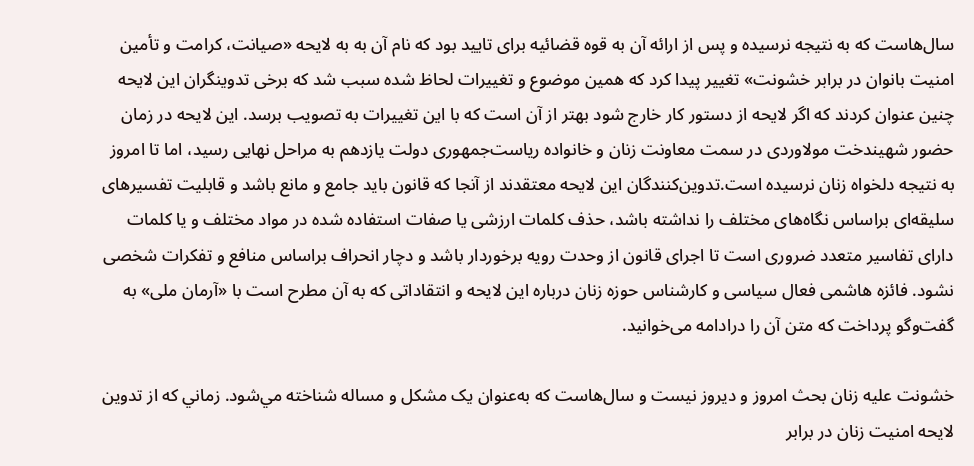سال‌هاست که به نتیجه نرسیده و پس از ارائه آن به قوه قضائیه برای تایید بود که نام آن به به لایحه «صیانت، کرامت و تأمین امنیت بانوان در برابر خشونت» تغییر پیدا کرد که همین موضوع و تغییرات لحاظ شده سبب شد که برخی تدوینگران این لایحه چنین عنوان کردند که اگر لایحه از دستور کار خارج شود بهتر از آن است که با این تغییرات به تصویب برسد. این لایحه در زمان حضور شهیندخت مولاوردی در سمت معاونت زنان و خانواده ریاست‌جمهوری دولت یازدهم به مراحل نهایی رسید، اما تا امروز به نتیجه دلخواه زنان نرسیده است.تدوین‌کنندگان این لایحه معتقدند از آنجا که قانون باید جامع و مانع باشد و قابلیت تفسیرهای سلیقه‌ای براساس نگاه‌های مختلف را نداشته باشد، حذف کلمات ارزشی یا صفات استفاده شده در مواد مختلف و یا کلمات دارای تفاسیر متعدد ضروری است تا اجرای قانون از وحدت رویه برخوردار باشد و دچار انحراف براساس منافع و تفکرات شخصی نشود. فائزه هاشمی فعال سیاسی و کارشناس حوزه زنان درباره این لایحه و انتقاداتی که به آن مطرح است با «آرمان ملی» به گفت‌وگو پرداخت که متن آن را درادامه می‌خوانید.

خشونت عليه زنان بحث امروز و ديروز نيست و سال‌هاست که به‌عنوان يک مشکل و مساله شناخته مي‌شود. زماني که از تدوين لايحه امنيت زنان در برابر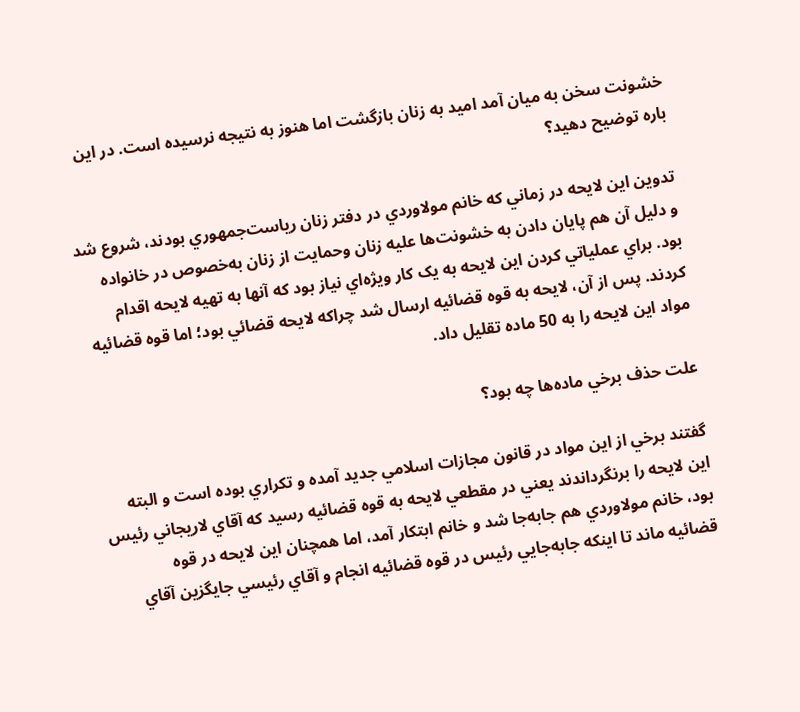خشونت سخن به ميان آمد اميد به زنان بازگشت اما هنوز به نتيجه نرسيده است. در اين باره توضيح دهيد؟

تدوين اين لايحه در زماني که خانم مولاوردي در دفتر زنان رياست‌جمهوري بودند، شروع شد و دليل آن هم پايان دادن به خشونت‌ها عليه زنان وحمايت از زنان به‌خصوص در خانواده بود. براي عملياتي کردن اين لايحه به يک کار ويژه‌اي نياز بود که آنها به تهيه لايحه اقدام کردند. پس از آن، لايحه به قوه قضائيه ارسال شد چراکه لايحه قضائي بود؛ اما قوه قضائيه مواد اين لايحه را به 50 ماده تقليل داد.

علت حذف برخي ماده‌ها چه بود؟

گفتند برخي از اين مواد در قانون مجازات اسلامي جديد آمده و تکراري بوده است و البته اين لايحه را برنگرداندند يعني در مقطعي لايحه به قوه قضائيه رسيد که آقاي لاريجاني رئيس بود، خانم مولاوردي هم جابه‌جا شد و خانم ابتکار آمد، اما همچنان اين لايحه در قوه قضائيه ‌ماند تا اينکه جابه‌جايي رئيس در قوه قضائيه انجام و آقاي رئيسي جايگزين آقاي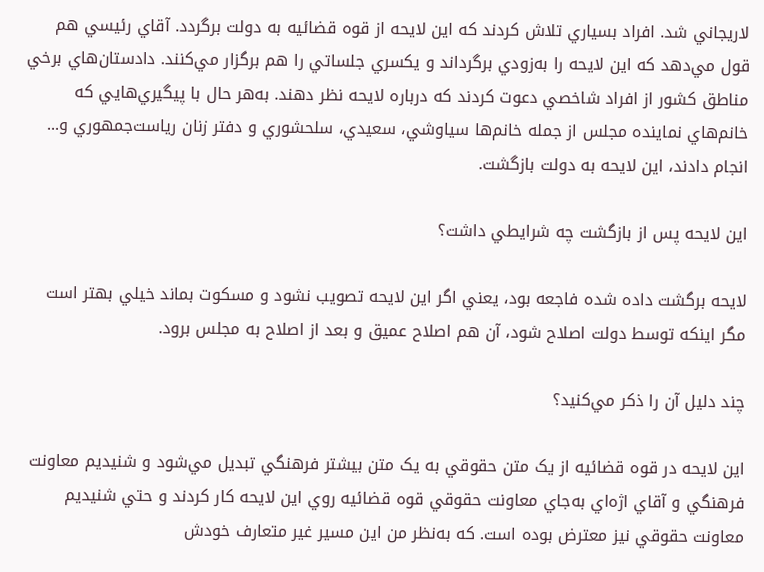لاريجاني ‌شد. افراد بسياري تلاش کردند که اين لايحه از قوه قضائيه به دولت برگردد. آقاي رئيسي هم قول مي‌دهد که اين لايحه را به‌زودي برگرداند و يکسري جلساتي را هم برگزار مي‌کنند. دادستان‌هاي برخي مناطق کشور از افراد شاخصي دعوت کردند که درباره لايحه نظر دهند. به‌هر حال با پيگيري‌هايي که خانم‌هاي نماينده مجلس از جمله خانم‌ها سياوشي، سعيدي، سلحشوري و دفتر زنان رياست‌جمهوري و... انجام دادند، اين لايحه به دولت بازگشت.

اين لايحه پس از بازگشت چه شرايطي داشت؟

لايحه برگشت داده شده فاجعه بود، يعني اگر اين لايحه تصويب نشود و مسکوت بماند خيلي بهتر است مگر اينکه توسط دولت اصلاح شود، آن هم اصلاح عميق و بعد از اصلاح به مجلس برود.

چند دليل آن را ذکر مي‌کنيد؟

اين لايحه در قوه قضائيه از يک متن حقوقي به يک متن بيشتر فرهنگي تبديل مي‌شود و شنيديم معاونت فرهنگي و آقاي اژه‌اي به‌جاي معاونت حقوقي قوه قضائيه روي اين لايحه کار کردند و حتي شنيديم معاونت حقوقي نيز معترض بوده است. که به‌نظر من اين مسير غير متعارف خودش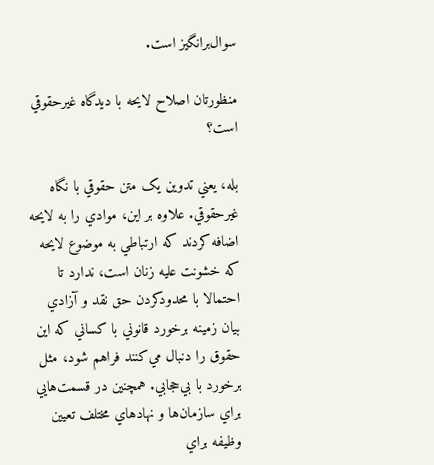سوال‌برانگيز است.

منظورتان اصلاح لايحه با ديدگاه غيرحقوقي است؟

بله، يعني تدوين يک متن حقوقي با نگاه غيرحقوقي. علاوه بر اين، موادي را به لايحه اضافه کردند که ارتباطي به موضوع لايحه که خشونت عليه زنان است، ندارد تا احتمالا با محدودکردن حق نقد و آزادي بيان زمينه برخورد قانوني با کساني که اين حقوق را دنبال مي‌کنند فراهم شود، مثل برخورد با بي‌حجابي. همچنين در قسمت‌هايي براي سازمان‌ها و نهادهاي مختلف تعيين وظيفه براي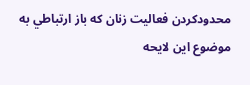محدودکردن فعاليت زنان که باز ارتباطي به موضوع اين لايحه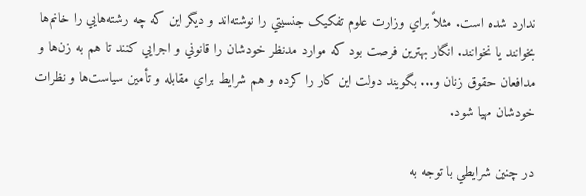ندارد شده است. مثلاً براي وزارت علوم تفکيک جنسيتي را نوشته‌اند و ديگر اين که چه رشته‌هايي را خانم‌ها بخوانند يا نخوانند. انگار بهترين فرصت بود که موارد مدنظر خودشان را قانوني و اجرايي کنند تا هم به زن‌ها و مدافعان حقوق زنان و... بگويند دولت اين کار را کرده و هم شرايط براي مقابله و تأمين سياست‌ها و نظرات خودشان مهيا شود.

در چنين شرايطي با توجه به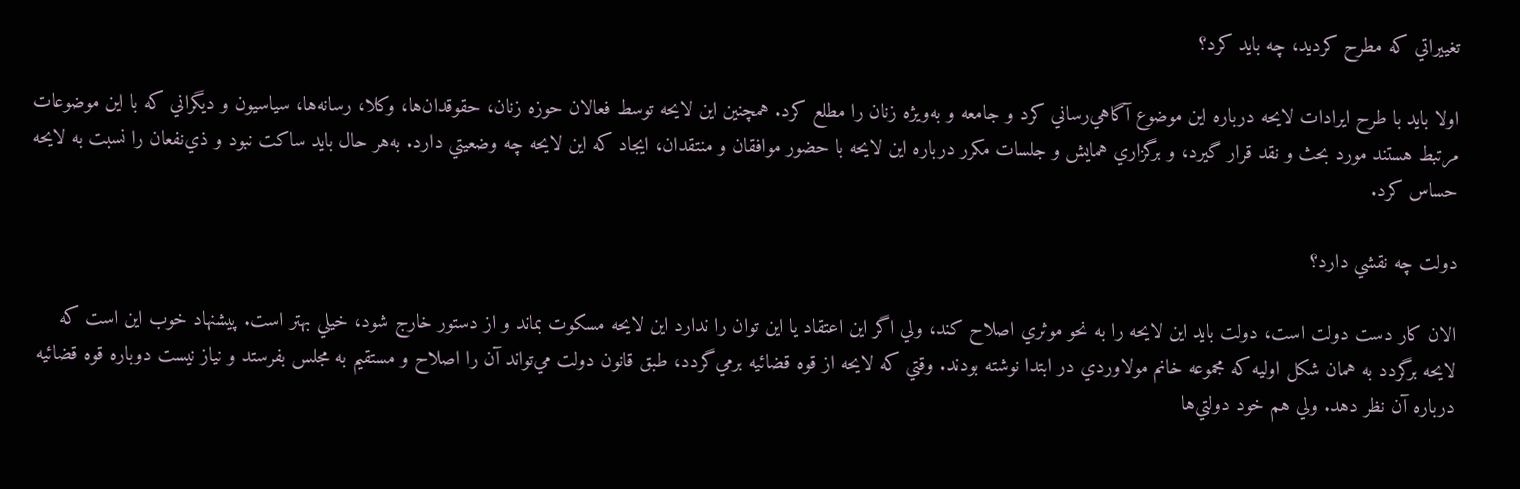تغييراتي که مطرح کرديد، چه بايد کرد؟

اولا بايد با طرح ايرادات لايحه درباره اين موضوع آگاهي‌رساني کرد و جامعه و به‌ويژه زنان را مطلع کرد. همچنين اين لايحه توسط فعالان حوزه زنان، حقوقدان‌ها، وکلا، رسانه‌ها، سياسيون و ديگراني که با اين موضوعات مرتبط هستند مورد بحث و نقد قرار گيرد، و برگزاري همايش و جلسات مکرر درباره اين لايحه با حضور موافقان و منتقدان، ايجاد که اين لايحه چه وضعيتي دارد. به‌هر حال بايد ساکت نبود و ذي‌نفعان را نسبت به لايحه حساس کرد.

دولت چه نقشي دارد؟

الان کار دست دولت است، دولت بايد اين لايحه را به نحو موثري اصلاح کند، ولي اگر اين اعتقاد يا اين توان را ندارد اين لايحه مسکوت بماند و از دستور خارج شود، خيلي بهتر است. پيشنهاد خوب اين است که لايحه برگردد به همان شکل اوليه که مجموعه خانم مولاوردي در ابتدا نوشته بودند. وقتي که لايحه از قوه قضائيه برمي‌گردد، طبق قانون دولت مي‌تواند آن را اصلاح و مستقيم به مجلس بفرستد و نياز نيست دوباره قوه قضائيه درباره آن نظر دهد. ولي هم خود دولتي‌ها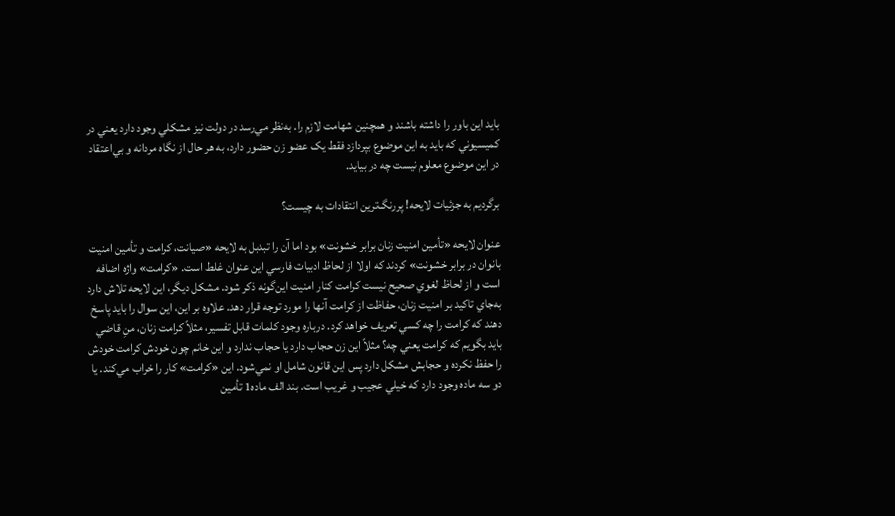بايد اين باور را داشته باشند و همچنين شهامت لازم را. به‌نظر مي‌رسد در دولت نيز مشکلي وجود دارد يعني در کميسيوني که بايد به اين موضوع بپردازد فقط يک عضو زن حضور دارد، به هر حال از نگاه مردانه و بي‌اعتقاد در اين موضوع معلوم نيست چه در بيايد.

برگرديم به جزئيات لايحه! پررنگ‌ترين انتقادات به چيست؟

عنوان لايحه «تأمين امنيت زنان برابر خشونت» بود اما آن را تبدبل به لايحه «صيانت، کرامت و تأمين امنيت بانوان در برابر خشونت» کردند که اولا از لحاظ ادبيات فارسي اين عنوان غلط است. «کرامت» واژه اضافه است و از لحاظ لغوي صحيح نيست کرامت کنار امنيت اين‌گونه ذکر شود. مشکل ديگر، اين لايحه تلاش دارد به‌جاي تاکيد بر امنيت زنان، حفاظت از کرامت آنها را مورد توجه قرار دهد. علاوه بر اين، اين سوال را بايد پاسخ دهند که کرامت را چه کسي تعريف خواهد کرد. درباره وجود کلمات قابل تفسير، مثلاً کرامت زنان، منِ قاضي بايد بگويم که کرامت يعني چه؟ مثلاً اين زن حجاب دارد يا حجاب ندارد و اين خانم چون خودش کرامت خودش را حفظ نکرده و حجابش مشکل دارد پس اين قانون شامل او نمي‌شود. اين «کرامت» کار را خراب مي‌کند. يا دو سه ماده وجود دارد که خيلي عجيب و غريب است. بند الف ماده1 تأمين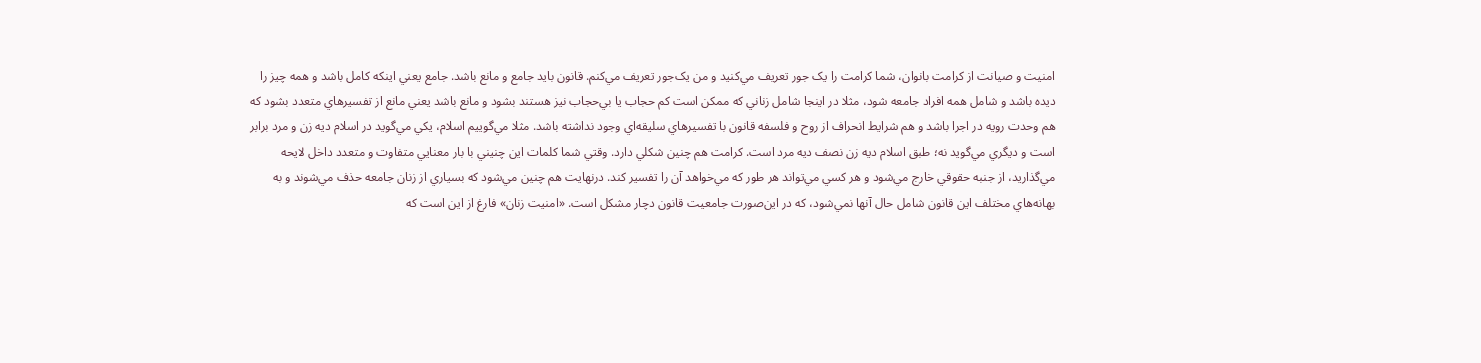امنيت و صيانت از کرامت بانوان، شما کرامت را يک جور تعريف مي‌کنيد و من يک‌جور تعريف مي‌کنم. قانون بايد جامع و مانع باشد. جامع يعني اينکه کامل باشد و همه چيز را ديده باشد و شامل همه افراد جامعه شود، مثلا در اينجا شامل زناني که ممکن است کم حجاب يا بي‌حجاب نيز هستند بشود و مانع باشد يعني مانع از تفسيرهاي متعدد بشود که هم وحدت رويه در اجرا باشد و هم شرايط انحراف از روح و فلسفه قانون با تفسيرهاي سليقه‌اي وجود نداشته باشد. مثلا مي‌گوييم اسلام، يکي مي‌گويد در اسلام ديه زن و مرد برابر است و ديگري مي‌گويد نه؛ طبق اسلام ديه زن نصف ديه مرد است. کرامت هم چنين شکلي دارد. وقتي شما کلمات اين چنيني با بار معنايي متفاوت و متعدد داخل لايحه مي‌گذاريد، از جنبه حقوقي خارج مي‌شود و هر کسي مي‌تواند هر طور که مي‌خواهد آن را تفسير کند. درنهايت هم چنين مي‌شود که بسياري از زنان جامعه حذف مي‌شوند و به بهانه‌هاي مختلف اين قانون شامل حال آنها نمي‌شود، که در اين‌صورت جامعيت قانون دچار مشکل است. «امنيت زنان» فارغ از اين است که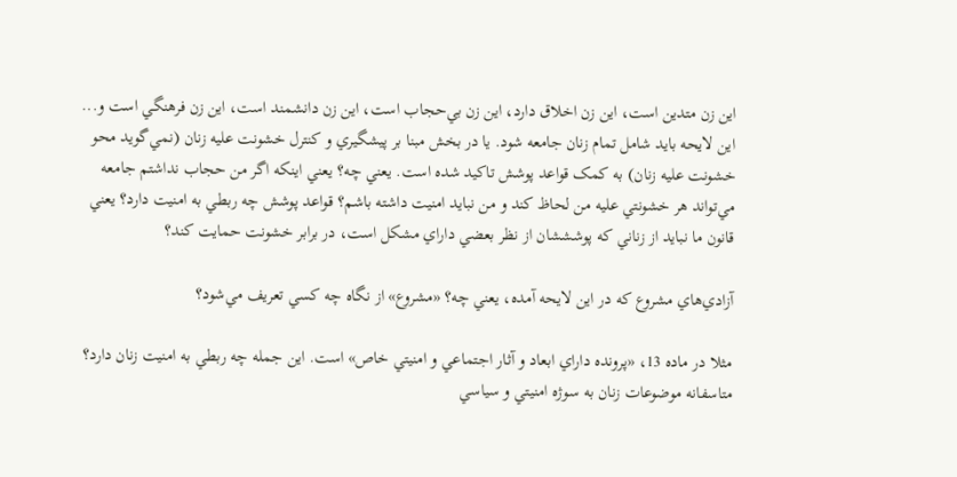اين زن متدين است، اين زن اخلاق دارد، اين زن بي‌حجاب است، اين زن دانشمند است، اين زن فرهنگي است و... اين لايحه بايد شامل تمام زنان جامعه شود. يا در بخش مبنا بر پيشگيري و کنترل خشونت عليه زنان (نمي‌گويد محو خشونت عليه زنان) به کمک قواعد پوشش تاکيد شده است. يعني چه؟ يعني اينکه اگر من حجاب نداشتم جامعه مي‌تواند هر خشونتي عليه من لحاظ کند و من نبايد امنيت داشته باشم؟ قواعد پوشش چه ربطي به امنيت دارد؟ يعني قانون ما نبايد از زناني که پوشششان از نظر بعضي داراي مشکل است، در برابر خشونت حمايت کند؟

آزادي‌هاي مشروع که در اين لايحه آمده، يعني چه؟ «مشروع» از نگاه چه کسي تعريف مي‌شود؟

مثلا در ماده 13، «پرونده داراي ابعاد و آثار اجتماعي و امنيتي خاص» است. اين جمله چه ربطي به امنيت زنان دارد؟ متاسفانه موضوعات زنان به سوژه امنيتي و سياسي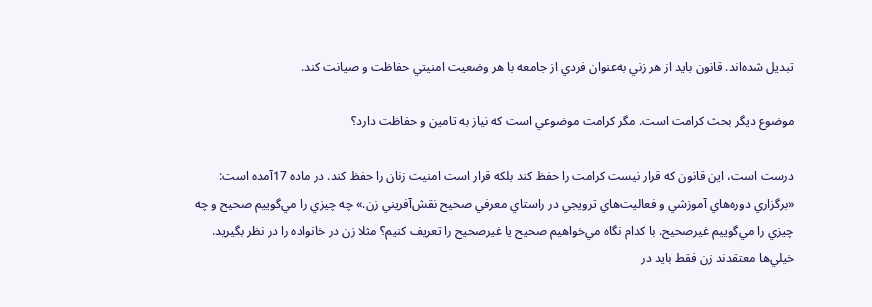تبديل شده‌اند. قانون بايد از هر زني به‌عنوان فردي از جامعه با هر وضعيت امنيتي حفاظت و صيانت کند.

موضوع ديگر بحث کرامت است. مگر کرامت موضوعي است که نياز به تامين و حفاظت دارد؟

درست است، اين قانون که قرار نيست کرامت را حفظ کند بلکه قرار است امنيت زنان را حفظ کند. در ماده 17آمده است: «برگزاري دوره‌هاي آموزشي و فعاليت‌هاي ترويجي در راستاي معرفي صحيح نقش‌آفريني زن.» چه چيزي را مي‌گوييم صحيح و چه چيزي را مي‌گوييم غيرصحيح. با کدام نگاه مي‌خواهيم صحيح يا غيرصحيح را تعريف کنيم؟ مثلا زن در خانواده را در نظر بگيريد. خيلي‌ها معتقدند زن فقط بايد در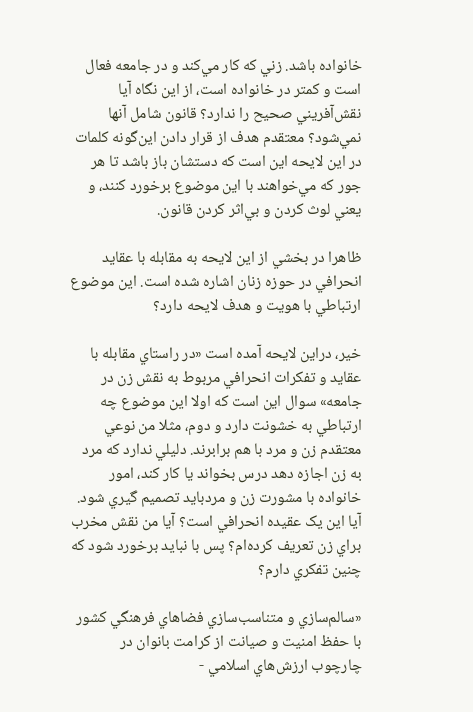خانواده باشد. زني که کار مي‌کند و در جامعه فعال است و کمتر در خانواده است، از اين نگاه آيا نقش‌آفريني صحيح را ندارد؟ قانون شامل آنها نمي‌شود؟ معتقدم هدف از قرار دادن اين‌گونه کلمات در اين لايحه اين است که دستشان باز باشد تا هر جور که مي‌خواهند با اين موضوع برخورد کنند، و يعني لوث کردن و بي‌اثر کردن قانون.

ظاهرا در بخشي از اين لايحه به مقابله با عقايد انحرافي در حوزه زنان اشاره شده است. اين موضوع ارتباطي با هويت و هدف لايحه دارد؟

خير، دراين لايحه آمده است «در راستاي مقابله با عقايد و تفکرات انحرافي مربوط به نقش زن در جامعه» سوال اين است که اولا اين موضوع چه ارتباطي به خشونت دارد و دوم، مثلا من نوعي معتقدم زن و مرد با هم برابرند. دليلي ندارد که مرد به زن اجازه دهد درس بخواند يا کار کند، امور خانواده با مشورت زن و مردبايد تصميم گيري شود. آيا اين يک عقيده انحرافي است؟ آيا من نقش مخرب براي زن تعريف کرده‌ام؟ پس با نبايد برخورد شود که چنين تفکري دارم؟

«سالم‌سازي و متناسب‌سازي فضاهاي فرهنگي کشور با حفظ امنيت و صيانت از کرامت بانوان در چارچوب ارزش‌هاي اسلامي -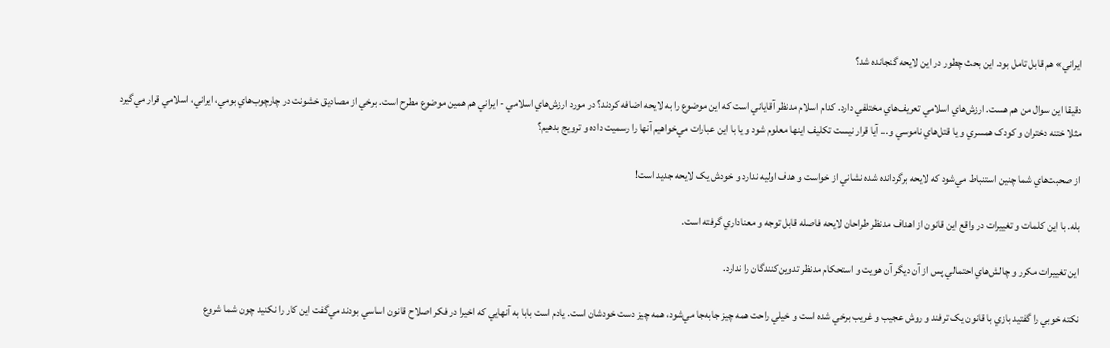ايراني» هم قابل تامل بود. اين بحث چطور در اين لايحه گنجانده شد؟

دقيقا اين سوال من هم هست. ارزش‌هاي اسلامي تعريف‌هاي مختلفي دارد. کدام اسلام مدنظر آقاياني است که اين موضوع را به لايحه اضافه کردند؟ در مورد ارزش‌هاي اسلامي - ايراني هم همين موضوع مطرح است. برخي از مصاديق خشونت در چارچوب‌هاي بومي، ايراني، اسلامي قرار مي‌گيرد مثلا ختنه دختران و کودک همسري و يا قتل‌هاي ناموسي و... آيا قرار نيست تکليف اينها معلوم شود و يا با اين عبارات مي‌خواهيم آنها را رسميت داده و ترويج بدهيم؟

از صحبت‌هاي شما چنين استنباط مي‌شود که لايحه برگردانده شده نشاني از خواست و هدف اوليه ندارد و خودش يک لايحه جديد است!

بله. با اين کلمات و تغييرات در واقع اين قانون از اهداف مدنظر طراحان لايحه فاصله قابل توجه و معناداري گرفته است.

اين تغييرات مکرر و چالش‌هاي احتمالي پس از آن ديگر آن هويت و استحکام مدنظر تدوين‌کنندگان را ندارد.

نکته خوبي را گفتيد بازي با قانون يک ترفند و روش عجيب و غريب برخي شده است و خيلي راحت همه چيز جابه‌جا مي‌شود، همه چيز دست خودشان است. يادم است بابا به آنهايي که اخيرا در فکر اصلاح قانون اساسي بودند مي‌گفت اين کار را نکنيد چون شما شروع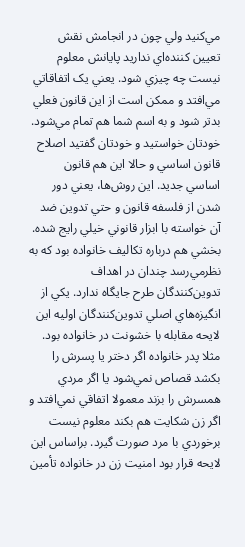مي‌کنيد ولي چون در انجامش نقش تعيين کننده‌اي نداريد پايانش معلوم نيست چه چيزي شود. يعني يک اتفاقاتي مي‌افتد و ممکن است از اين قانون فعلي بدتر شود و به اسم شما هم تمام مي‌شود. خودتان خواستيد و خودتان گفتيد اصلاح قانون اساسي و حالا اين هم قانون اساسي جديد. اين روش‌ها، يعني دور شدن از فلسفه قانون و حتي تدوين ضد آن خواسته با ابزار قانوني خيلي رايج شده. بخشي هم درباره تکاليف خانواده بود که به نظرمي‌رسد چندان در اهداف تدوين‌کنندگان طرح جايگاه ندارد. يکي از انگيزه‌هاي اصلي تدوين‌کنندگان اوليه اين لايحه مقابله با خشونت در خانواده بود. مثلا پدر خانواده اگر دختر يا پسرش را بکشد قصاص نمي‌شود يا اگر مردي همسرش را بزند معمولا اتفاقي نمي‌افتد و اگر زن شکايت هم بکند معلوم نيست برخوردي با مرد صورت گيرد. براساس اين لايحه قرار بود امنيت زن در خانواده تأمين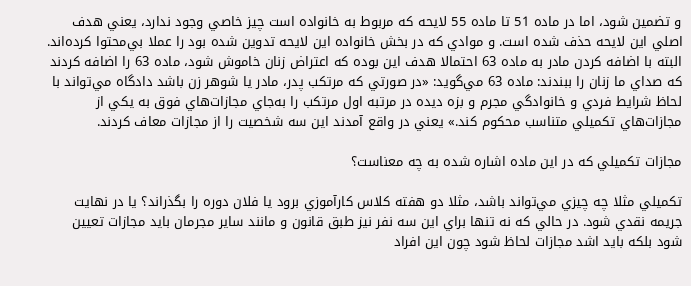و تضمين شود، اما در ماده 51 تا ماده 55 لايحه که مربوط به خانواده است چيز خاصي وجود ندارد، يعني هدف اصلي اين لايحه حذف شده است. و موادي که در بخش خانواده اين لايحه تدوين شده بود را عملا بي‌محتوا کرده‌اند. البته با اضافه کردن مادر به ماده 63 احتمالا هدف اين بوده که اعتراض زنان خاموش شود، ماده 63 را اضافه کردند که صداي ما زنان را ببندند: ماده 63 مي‌گويد: «در صورتي که مرتکب پدر، مادر يا شوهر زن باشد دادگاه مي‌تواند با لحاظ شرايط فردي و خانوادگي مجرم و بزه ديده در مرتبه اول مرتکب را به‌جاي مجازات‌هاي فوق به يکي از مجازات‌هاي تکميلي متناسب محکوم کند.» يعني در واقع آمدند اين سه شخصيت را از مجازات معاف کردند.

مجازات تکميلي که در اين ماده اشاره شده به چه معناست؟

تکميلي مثلا چه چيزي مي‌تواند باشد، مثلا دو هفته کلاس کارآموزي برود يا فلان دوره را بگذراند؟ يا در نهايت جريمه نقدي شود. در حالي که نه تنها براي اين سه نفر نيز طبق قانون و مانند ساير مجرمان بايد مجازات تعيين شود بلکه بايد اشد مجازات لحاظ شود چون اين افراد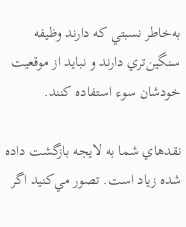به‌خاطر نسبتي که دارند وظيفه سنگين‌تري دارند و نبايد از موقعيت خودشان سوء استفاده کنند.

نقدهاي شما به لايجه بازگشت داده شده زياد است. تصور مي‌کنيد اگر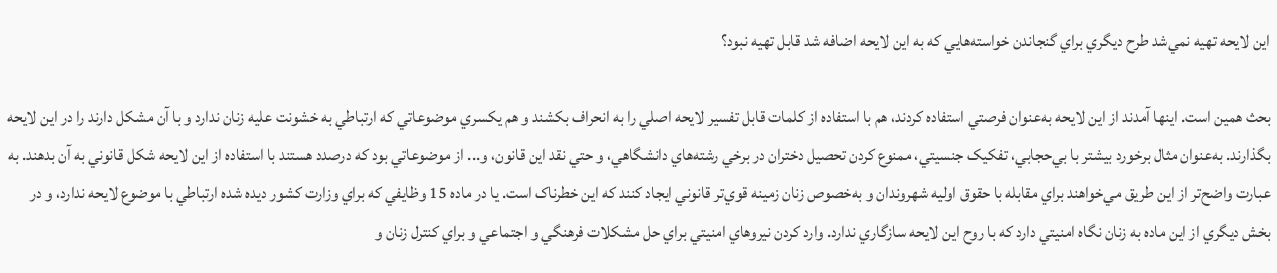اين لايحه تهيه نمي‌شد طرح ديگري براي گنجاندن خواسته‌هايي که به اين لايحه اضافه شد قابل تهيه نبود؟

بحث همين است. اينها آمدند از اين لايحه به‌عنوان فرصتي استفاده کردند، هم با استفاده از کلمات قابل تفسير لايحه اصلي را به انحراف بکشند و هم يکسري موضوعاتي که ارتباطي به خشونت عليه زنان ندارد و با آن مشکل دارند را در اين لايحه بگذارند. به‌عنوان مثال برخورد بيشتر با بي‌حجابي، تفکيک جنسيتي، ممنوع کردن تحصيل دختران در برخي رشته‌هاي دانشگاهي، و حتي نقد اين قانون، و... از موضوعاتي بود که درصدد هستند با استفاده از اين لايحه شکل قانوني به آن بدهند. به عبارت واضح‌تر از اين طريق مي‌خواهند براي مقابله با حقوق اوليه شهروندان و به‌خصوص زنان زمينه قوي‌تر قانوني ايجاد کنند که اين خطرناک است. يا در ماده 15 وظايفي که براي وزارت کشور ديده شده ارتباطي با موضوع لايحه ندارد، و در بخش ديگري از اين ماده به زنان نگاه امنيتي دارد که با روح اين لايحه سازگاري ندارد. وارد کردن نيروهاي امنيتي براي حل مشکلات فرهنگي و اجتماعي و براي کنترل زنان و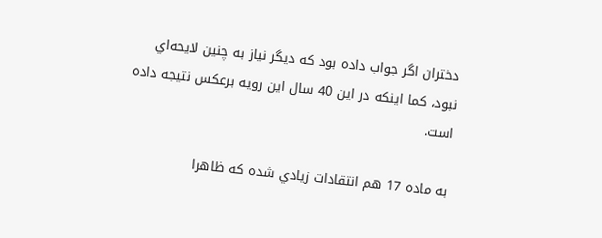دختران اگر جواب داده بود که ديگر نياز به چنين لايحه‌اي نبود، کما اينکه در اين 40 سال اين رويه برعکس نتيجه داده است.

به ماده 17 هم انتقادات زيادي شده که ظاهرا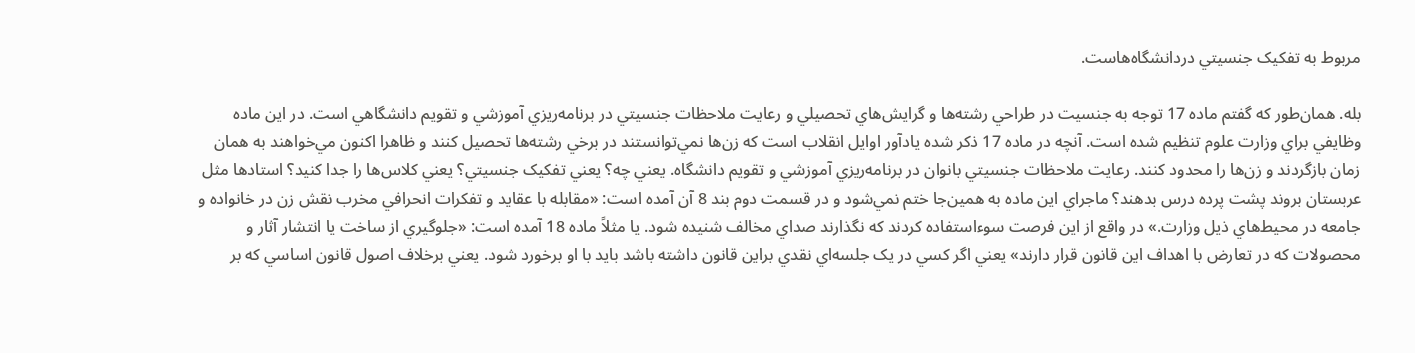مربوط به تفکيک جنسيتي دردانشگاه‌هاست.

بله. همان‌طور که گفتم ماده 17 توجه به جنسيت در طراحي رشته‌ها و گرايش‌هاي تحصيلي و رعايت ملاحظات جنسيتي در برنامه‌ريزي آموزشي و تقويم دانشگاهي است. در اين ماده وظايفي براي وزارت علوم تنظيم شده است. آنچه در ماده 17 ذکر شده يادآور اوايل انقلاب است که زن‌ها نمي‌توانستند در برخي رشته‌ها تحصيل کنند و ظاهرا اکنون مي‌خواهند به همان زمان بازگردند و زن‌ها را محدود کنند. رعايت ملاحظات جنسيتي بانوان در برنامه‌ريزي آموزشي و تقويم دانشگاه. يعني چه؟ يعني تفکيک جنسيتي؟ يعني کلاس‌ها را جدا کنيد؟ استادها مثل عربستان بروند پشت پرده درس بدهند؟ ماجراي اين ماده به همين‌جا ختم نمي‌شود و در قسمت دوم بند 8 آن آمده است: «مقابله با عقايد و تفکرات انحرافي مخرب نقش زن در خانواده و جامعه در محيط‌هاي ذيل وزارت.» در واقع از اين فرصت سوءاستفاده کردند که نگذارند صداي مخالف شنيده شود. يا مثلاً ماده 18 آمده است: «جلوگيري از ساخت يا انتشار آثار و محصولات که در تعارض با اهداف اين قانون قرار دارند» يعني اگر کسي در يک جلسه‌اي نقدي براين قانون داشته باشد بايد با او برخورد شود. يعني برخلاف اصول قانون اساسي که بر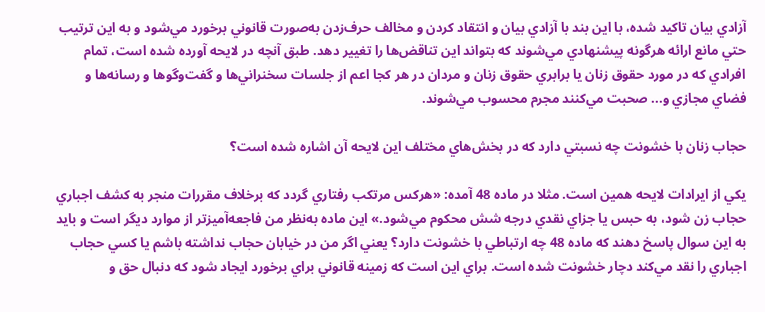آزادي بيان تاکيد شده، با اين بند با آزادي بيان و انتقاد کردن و مخالف حرف‌زدن به‌صورت قانوني برخورد مي‌شود و به اين ترتيب حتي مانع ارائه هرگونه پيشنهادي مي‌شوند که بتواند اين تناقض‌ها را تغيير دهد. طبق آنچه در لايحه آورده شده است، تمام افرادي که در مورد حقوق زنان يا برابري حقوق زنان و مردان در هر کجا اعم از جلسات سخنراني‌ها و گفت‌وگو‌ها و رسانه‌ها و فضاي مجازي و... صحبت مي‌کنند مجرم محسوب مي‌شوند.

حجاب زنان با خشونت چه نسبتي دارد که در بخش‌هاي مختلف اين لايحه آن اشاره شده است؟

يکي از ايرادات لايحه همين است. مثلا در ماده 48 آمده: «هرکس مرتکب رفتاري گردد که برخلاف مقررات منجر به کشف اجباري حجاب زن شود، به حبس يا جزاي نقدي درجه شش محکوم مي‌شود.» اين ماده به‌نظر من فاجعه‌آميزتر از موارد ديگر است و بايد به اين سوال پاسخ دهند که ماده 48 چه ارتباطي با خشونت دارد؟ يعني اگر من در خيابان حجاب نداشته باشم يا کسي حجاب اجباري را نقد مي‌کند دچار خشونت شده است. براي اين است که زمينه قانوني براي برخورد ايجاد شود که دنبال حق و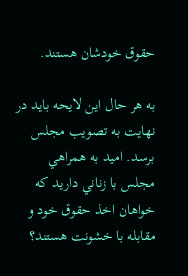حقوق خودشان هستند.

به هر حال اين لايحه بايد در نهايت به تصويب مجلس برسد. اميد به همراهي مجلس با زناني داريد که خواهان اخذ حقوق خود و مقابله با خشونت هستند؟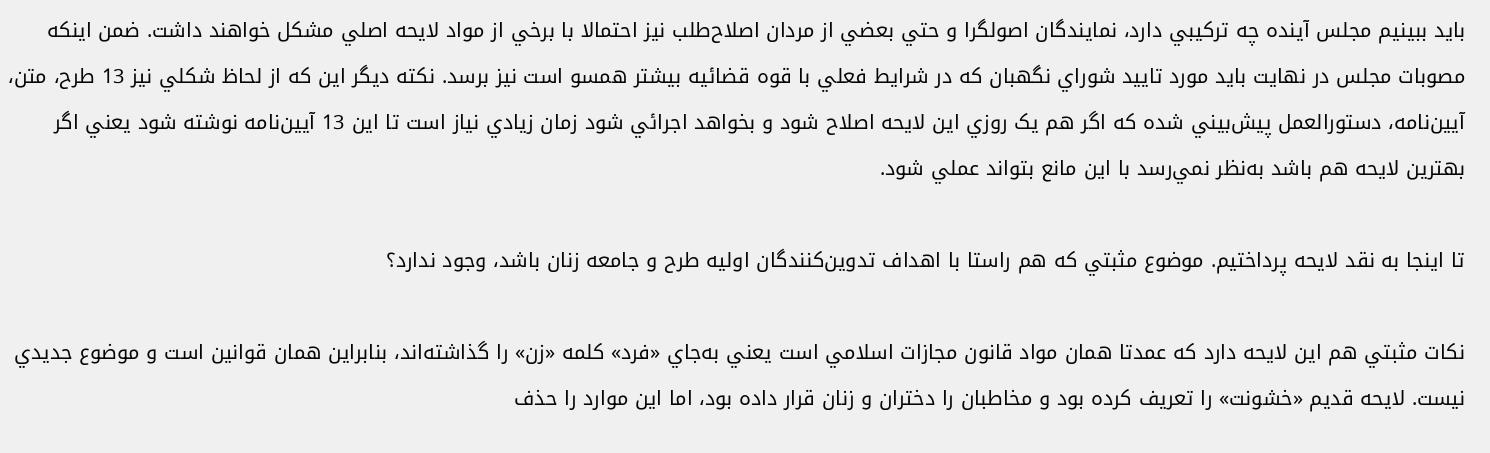بايد ببينيم مجلس آينده چه ترکيبي دارد، نمايندگان اصولگرا و حتي بعضي از مردان اصلاح‌طلب نيز احتمالا با برخي از مواد لايحه اصلي مشکل خواهند داشت. ضمن اينکه مصوبات مجلس در نهايت بايد مورد تاييد شوراي نگهبان که در شرايط فعلي با قوه قضائيه بيشتر همسو است نيز برسد. نکته ديگر اين که از لحاظ شکلي نيز 13 طرح، متن، آيين‌نامه، دستورالعمل پيش‌بيني شده که اگر هم يک روزي اين لايحه اصلاح شود و بخواهد اجرائي شود زمان زيادي نياز است تا اين 13 آيين‌نامه نوشته شود يعني اگر بهترين لايحه هم باشد به‌نظر نمي‌رسد با اين مانع بتواند عملي شود.

تا اينجا به نقد لايحه پرداختيم. موضوع مثبتي که هم راستا با اهداف تدوين‌کنندگان اوليه طرح و جامعه زنان باشد، وجود ندارد؟

نکات مثبتي هم اين لايحه دارد که عمدتا همان مواد قانون مجازات اسلامي است يعني به‌جاي «فرد» کلمه «زن» را گذاشته‌اند، بنابراين همان قوانين است و موضوع جديدي نيست. لايحه قديم «خشونت» را تعريف کرده بود و مخاطبان را دختران و زنان قرار داده بود، اما اين موارد را حذف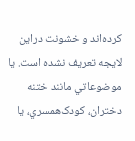کرده‌اند و خشونت دراين لايجه تعريف نشده است. يا موضوعاتي مانند ختنه دختران، کودک‌همسري، يا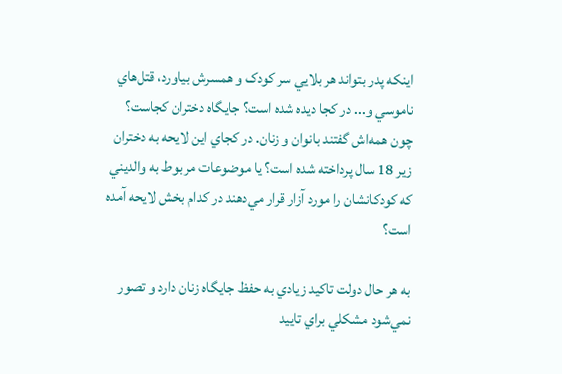اينکه پدر بتواند هر بلايي سر کودک و همسرش بياورد، قتل‌هاي ناموسي و... در کجا ديده شده است؟ جايگاه دختران کجاست؟ چون همه‌اش گفتند بانوان و زنان. در کجاي اين لايحه به دختران زير 18 سال پرداخته شده است؟ يا موضوعات مربوط به والديني که کودکانشان را مورد آزار قرار مي‌دهند در کدام بخش لايحه آمده است؟

به هر حال دولت تاکيد زيادي به حفظ جايگاه زنان دارد و تصور نمي‌شود مشکلي براي تاييد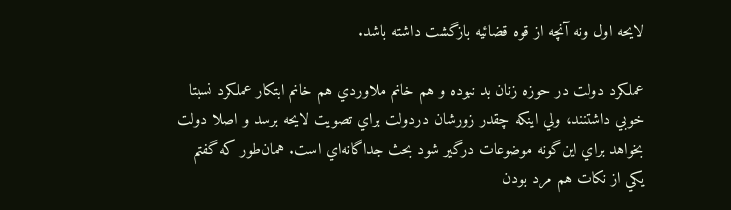لايحه اول ونه آنچه از قوه قضائيه بازگشت داشته باشد.

عملکرد دولت در حوزه زنان بد نبوده و هم خانم ملاوردي هم خانم ابتکار عملکرد نسبتا خوبي داشتنند، ولي اينکه چقدر زورشان دردولت براي تصويت لايحه برسد و اصلا دولت بخواهد براي اين‌گونه موضوعات درگير شود بحث جداگانه‌اي است. همان‌طور که گفتم يکي از نکات هم مرد بودن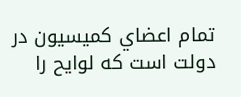تمام اعضاي کميسيون در دولت است که لوايح را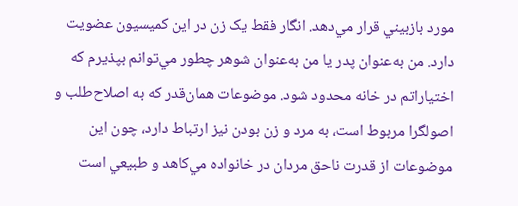مورد بازبيني قرار مي‌دهد. انگار فقط يک زن در اين کميسيون عضويت دارد. من به‌عنوان پدر يا من به‌عنوان شوهر چطور مي‌توانم بپذيرم که اختياراتم در خانه محدود شود. موضوعات همان‌قدر که به اصلاح‌طلب و اصولگرا مربوط است، به مرد و زن بودن نيز ارتباط دارد، چون اين موضوعات از قدرت ناحق مردان در خانواده مي‌کاهد و طبيعي است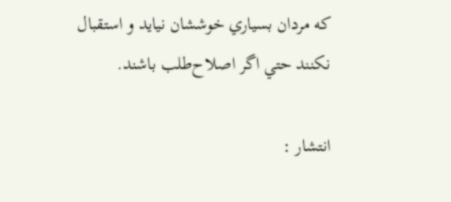که مردان بسياري خوششان نيايد و استقبال نکنند حتي اگر اصلاح‌طلب باشند.

انتشار :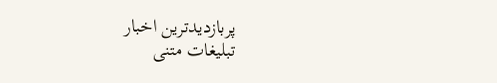پربازدیدترین اخبار
تبلیغات متنی